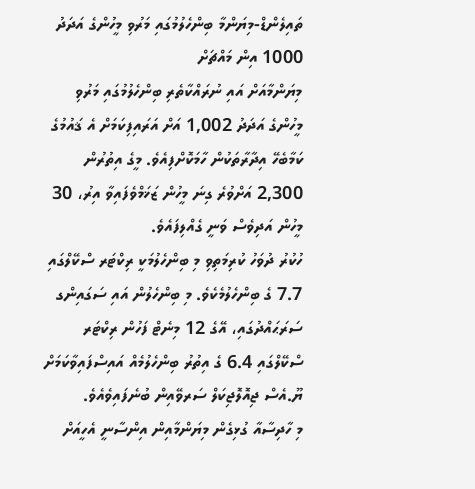ތައިލެންޑް-މިޔަންމާ ބިންހެލުމުގައި މަރުވި މީހުންގެ އަދަދު 1000 އިން މައްޗަށް
މިޔަންމާއަށް އައި ނުރައްކާތެރި ބިންހެލުމުގައި މަރުވި މީހުންގެ އަދަދު 1,002 އަށް އަރައިފިކަމަށް އެ ޤައުމުގެ ކަމާބެހޭ އިދާރާތަކުން ހާމަކޮށްފިއެވެ. މީގެ އިތުރުން 2,300 އަށްވުރެ ގިނަ މީހުން ޒަޚަމްވެފައިވާ އިރު، 30 މީހުން އަދިވެސް ވަނީ ގެއްލިފައެވެ.
ހުކުރު ދުވަހު ކުރިމަތިވި މި ބިންހެލުމަކީ ރިކްޓަރ ސްކޭލްގައި 7.7 ގެ ބިންހެލުމެކެވެ. މި ބިންހެލުން އައި ސަގައިންގ ސަރަޙައްދުގައި، އޭގެ 12 މިނެޓް ފަހުން ރިކްޓަރ ސްކޭލްގައި 6.4 ގެ އިތުރު ބިންހެލުމެއް އައިސްފައިވާކަމަށް ޔޫ.އެސް ޖިއޮލޮޖިކަލް ސަރވޭއިން ބުނެފައިވެއެވެ.
މި ހާދިސާއާ ގުޅިގެން މިޔަންމާއިން އިންސާނީ އެހީއަށް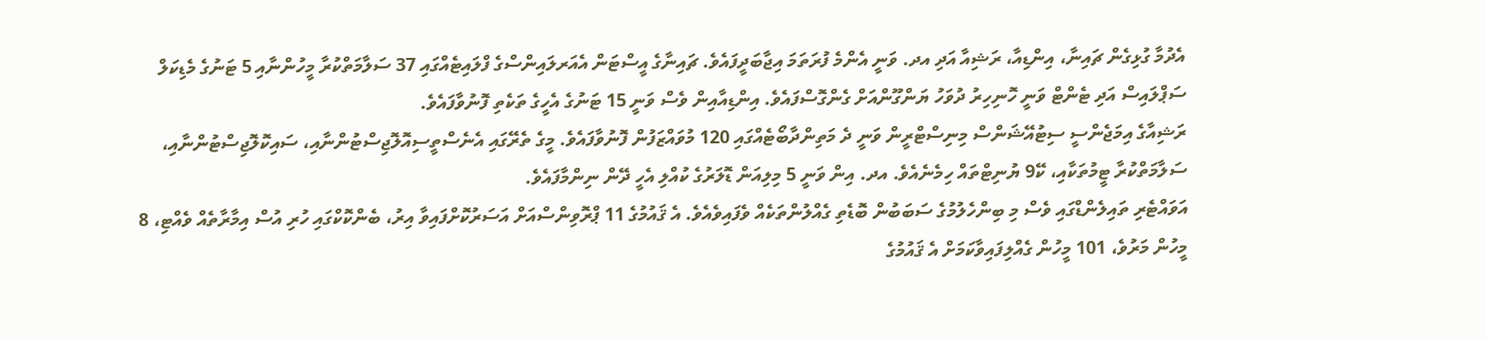އެދުމާ ގުޅިގެން ޗައިނާ، އިންޑިއާ، ރަޝިއާ އަދި އދ. ވަނީ އެންމެ ފުރަތަމަ އިޖާބަދީފައެވެ. ޗައިނާގެ އީސްޓަން އެއަރލައިންސްގެ ފްލައިޓެއްގައި 37 ސަލާމަތްކުރާ މީހުންނާއި 5 ޓަނުގެ މެޑިކަލް ސަޕްލައިސް އަދި ޓެންޓް ވަނީ ހޮނިހިރު ދުވަހު ޔަންގޫންއަށް ގެންގޮސްފައެވެ. އިންޑިއާއިން ވެސް ވަނީ 15 ޓަނުގެ އެހީގެ ތަކެތި ފޮނުވާފައެވެ.
ރަޝިއާގެ އިމަޖެންސީ ސިޓުއޭޝަންސް މިނިސްޓްރީން ވަނީ ދެ މަތިންދާބޯޓެއްގައި 120 މުވައްޒަފުން ފޮނުވާފައެވެ. މީގެ ތެރޭގައި އެނެސްތީސިއޮލޮޖިސްޓުންނާއި، ސައިކޮލޮޖިސްޓުންނާއި، ސަލާމަތްކުރާ ޓީމުތަކާއި، ކޭ9 ޔުނިޓްތައް ހިމެނެއެވެ. އދ. އިން ވަނީ 5 މިލިއަން ޑޮލަރުގެ ކުއްލި އެހީ ދޭން ނިންމާފައެވެ.
އަވައްޓެރި ތައިލެންޑްގައި ވެސް މި ބިންހެލުމުގެ ސަބަބުން ބޮޑެތި ގެއްލުންތަކެއް ވެފައިވެއެވެ. އެ ޤައުމުގެ 11 ޕްރޮވިންސްއަށް އަސަރުކޮށްފައިވާ އިރު، ބެންކޮކްގައި ހުރި އުސް އިމާރާތެއް ވެއްޓި، 8 މީހުން މަރުވެ، 101 މީހުން ގެއްލިފައިވާކަމަށް އެ ޤައުމުގެ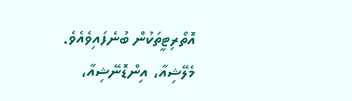އޮތޯރިޓީތަކުން ބުނެފައިވެއެވެ.
މެލޭޝިއާ، އިންޑޮނޭޝިއާ،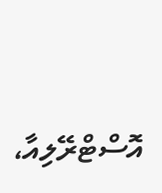އޮސްޓްރޭލިއާ،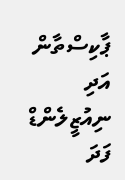ޕާކިސްތާން އަދި ނިއުޒީލެންޑް ފަދަ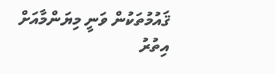ޤައުމުތަކުން ވަނީ މިޔަންމާއަށް އިތުރު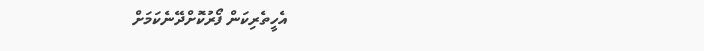އެހީތެރިކަން ފޯރުކޮށްދޭނެކަމަށް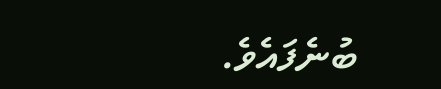ބުނެފައެވެ.